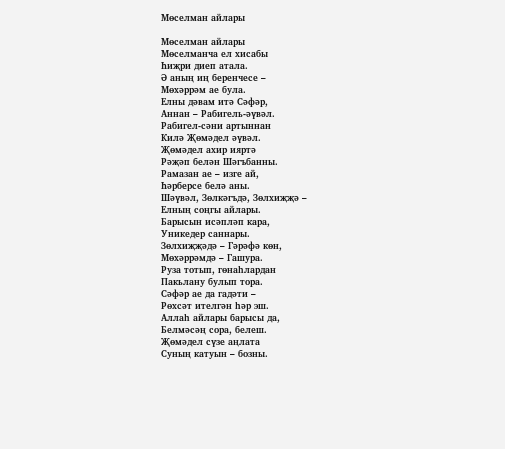Мөселман айлары

Мөселман айлары
Мөселманча ел хисабы
Һиҗри диеп атала.
Ә аның иң беренчесе –
Мөхәррәм ае була.
Елны дәвам итә Сәфәр,
Аннан – Рабигель-әүвәл.
Рабигел-сәни артыннан
Килә Җөмәдел әүвәл.
Җөмәдел ахир ияртә
Рәҗәп белән Шәгъбанны.
Рамазан ае – изге ай,
Һәрберсе белә аны.
Шәүвәл, Зөлкәгъдә, Зөлхиҗҗә –
Елның соңгы айлары.
Барысын исәпләп кара,
Уникедер саннары.
Зөлхиҗҗәдә – Гәрәфә көн,
Мөхәррәмдә – Гашура.
Руза тотып, гөнаһлардан
Пакьлану булып тора.
Сәфәр ае да гадәти –
Рөхсәт ителгән һәр эш.
Аллаһ айлары барысы да,
Белмәсәң сора, белеш.
Җөмәдел сүзе аңлата
Суның катуын – бозны.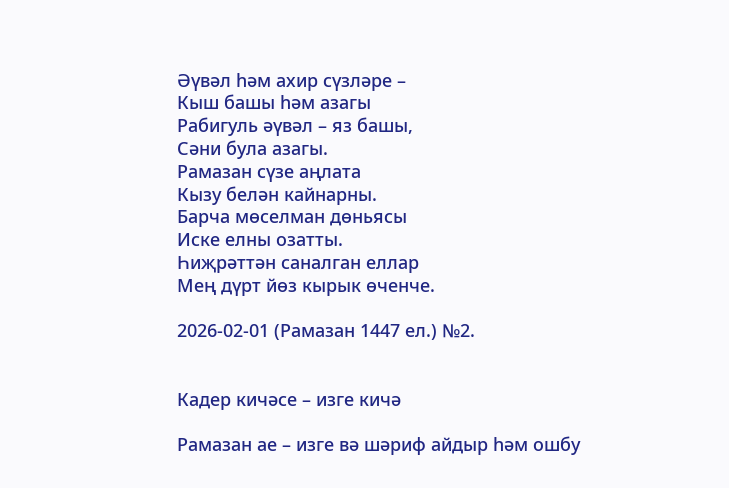Әүвәл һәм ахир сүзләре –
Кыш башы һәм азагы
Рабигуль әүвәл – яз башы,
Сәни була азагы.
Рамазан сүзе аңлата
Кызу белән кайнарны.
Барча мөселман дөньясы
Иске елны озатты.
Һиҗрәттән саналган еллар
Мең дүрт йөз кырык өченче.

2026-02-01 (Рамазан 1447 ел.) №2.


Кадер кичәсе – изге кичә

Рамазан ае – изге вә шәриф айдыр һәм ошбу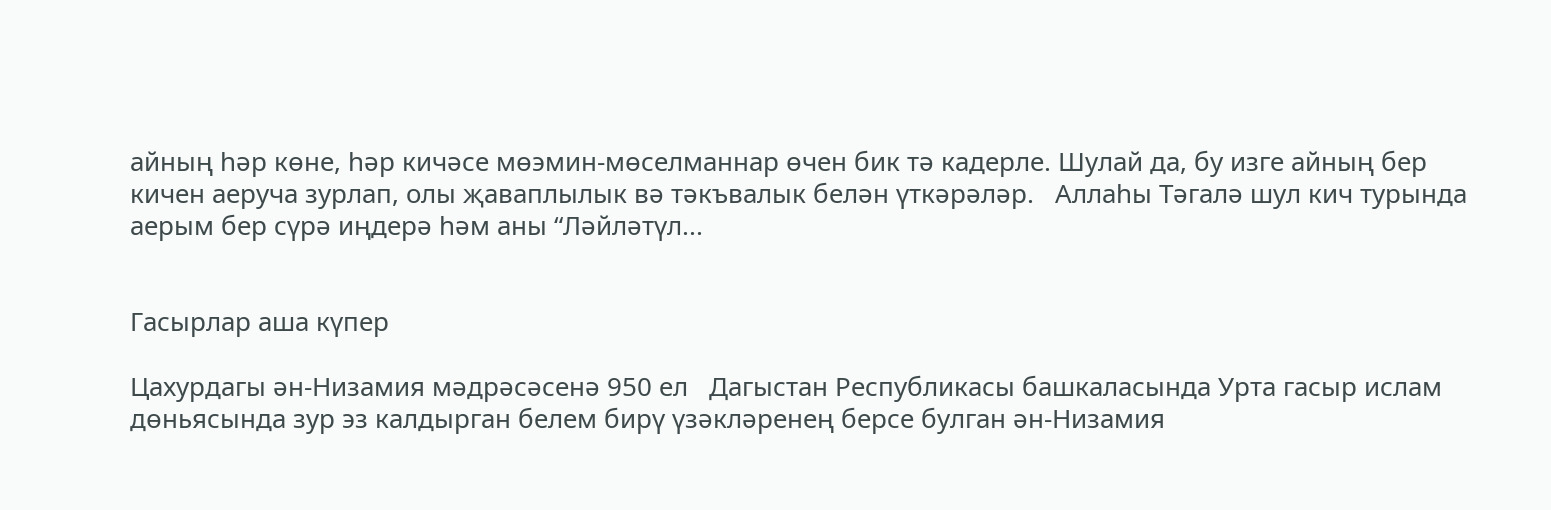айның һәр көне, һәр кичәсе мөэмин-мөселманнар өчен бик тә кадерле. Шулай да, бу изге айның бер кичен аеруча зурлап, олы җаваплылык вә тәкъвалык белән үткәрәләр.   Аллаһы Тәгалә шул кич турында аерым бер сүрә иңдерә һәм аны “Ләйләтүл...


Гасырлар аша күпер

Цахурдагы ән-Низамия мәдрәсәсенә 950 ел   Дагыстан Республикасы башкаласында Урта гасыр ислам дөньясында зур эз калдырган белем бирү үзәкләренең берсе булган ән-Низамия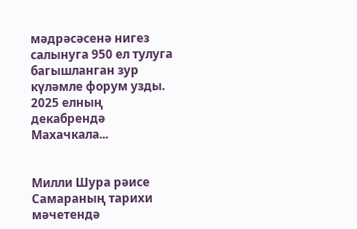мәдрәсәсенә нигез салынуга 950 ел тулуга багышланган зур күләмле форум узды.   2025 елның декабрендә Махачкала...


Милли Шура рәисе Самараның тарихи мәчетендә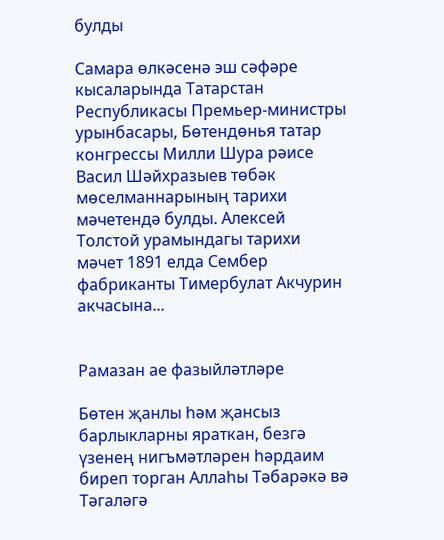булды

Самара өлкәсенә эш сәфәре кысаларында Татарстан Республикасы Премьер-министры урынбасары, Бөтендөнья татар конгрессы Милли Шура рәисе Васил Шәйхразыев төбәк мөселманнарының тарихи мәчетендә булды. Алексей Толстой урамындагы тарихи мәчет 1891 елда Сембер фабриканты Тимербулат Акчурин акчасына...


Рамазан ае фазыйләтләре

Бөтен җанлы һәм җансыз барлыкларны яраткан, безгә үзенең нигъмәтләрен һәрдаим биреп торган Аллаһы Тәбарәкә вә Тәгаләгә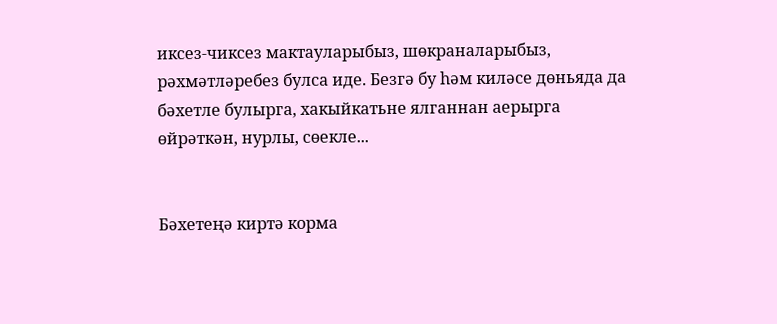иксез-чиксез мактауларыбыз, шөкраналарыбыз, рәхмәтләребез булса иде. Безгә бу һәм киләсе дөньяда да бәхетле булырга, хакыйкатьне ялганнан аерырга өйрәткән, нурлы, сөекле...


Бәхетеңә киртә корма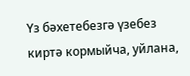Үз бәхетебезгә үзебез киртә кормыйча, уйлана,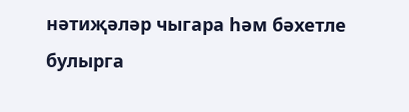нәтиҗәләр чыгара һәм бәхетле булырга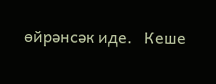өйрәнсәк иде.   Кеше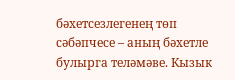бәхетсезлегенең төп сәбәпчесе – аның бәхетле булырга теләмәве. Кызык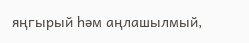яңгырый һәм аңлашылмый,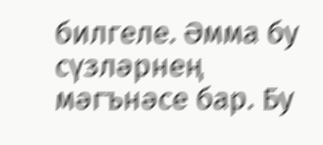билгеле. Әмма бу сүзләрнең мәгънәсе бар. Бу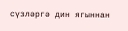сүзләргә дин ягыннан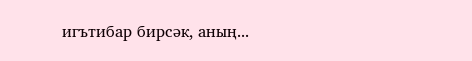игътибар бирсәк, аның...